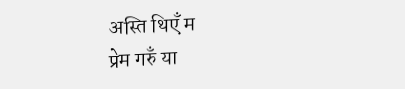अस्ति थिएँ म
प्रेम गरुँ या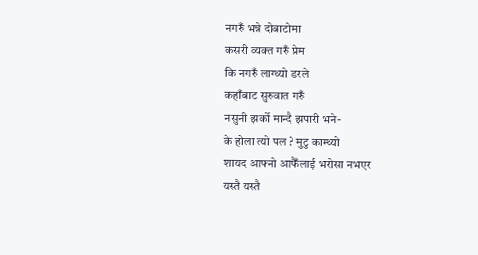नगरुँ भन्ने दोबाटोमा
कसरी व्यक्त गरुँ प्रेम
कि नगरुँ लाग्थ्यो डरले
कहाँबाट सुरुवात गरुँ
नसुनी झर्को मान्दै झपारी भने-
के होला त्यो पल ? मुटु काम्थ्यो
शायद आफ्नो आफैँलाई भरोसा नभएर
यस्तै यस्तै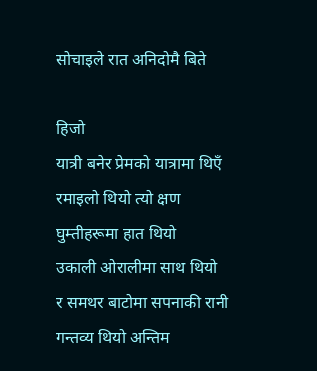सोचाइले रात अनिदोमै बिते

हिजो
यात्री बनेर प्रेमको यात्रामा थिएँ
रमाइलो थियो त्यो क्षण
घुम्तीहरूमा हात थियो
उकाली ओरालीमा साथ थियो
र समथर बाटोमा सपनाकी रानी
गन्तव्य थियो अन्तिम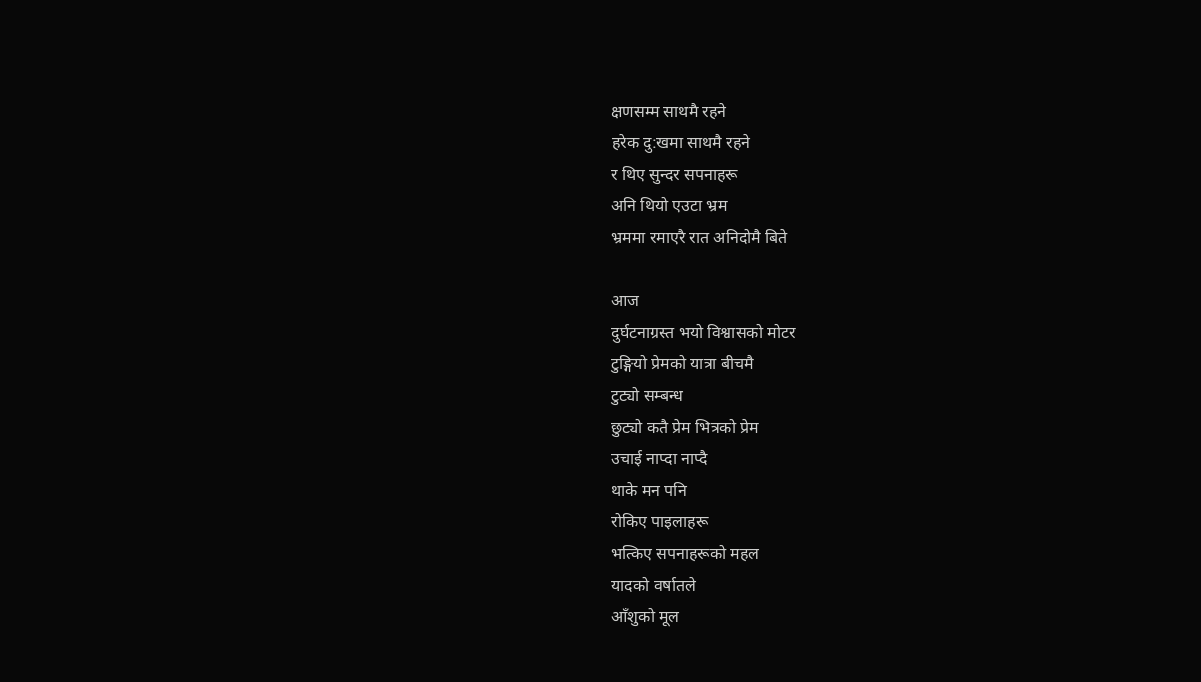क्षणसम्म साथमै रहने
हरेक दु:खमा साथमै रहने
र थिए सुन्दर सपनाहरू
अनि थियो एउटा भ्रम
भ्रममा रमाएरै रात अनिदोमै बिते

आज
दुर्घटनाग्रस्त भयो विश्वासको मोटर
टुङ्गियो प्रेमको यात्रा बीचमै
टुट्यो सम्बन्ध
छुट्यो कतै प्रेम भित्रको प्रेम
उचाई नाप्दा नाप्दै
थाके मन पनि
रोकिए पाइलाहरू
भत्किए सपनाहरूको महल
यादको वर्षातले
आँशुको मूल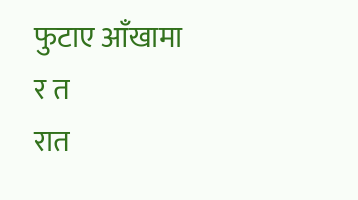फुटाए आँखामा
र त
रात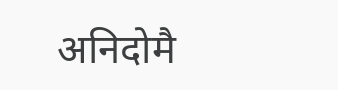अनिदोमै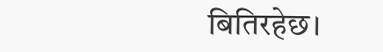बितिरहेछ।